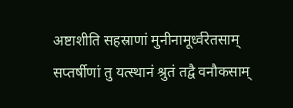अष्टाशीति सहस्राणां मुनीनामूर्ध्वरेतसाम्
सप्तर्षीणां तु यत्स्थानं श्रुतं तद्वै वनौकसाम्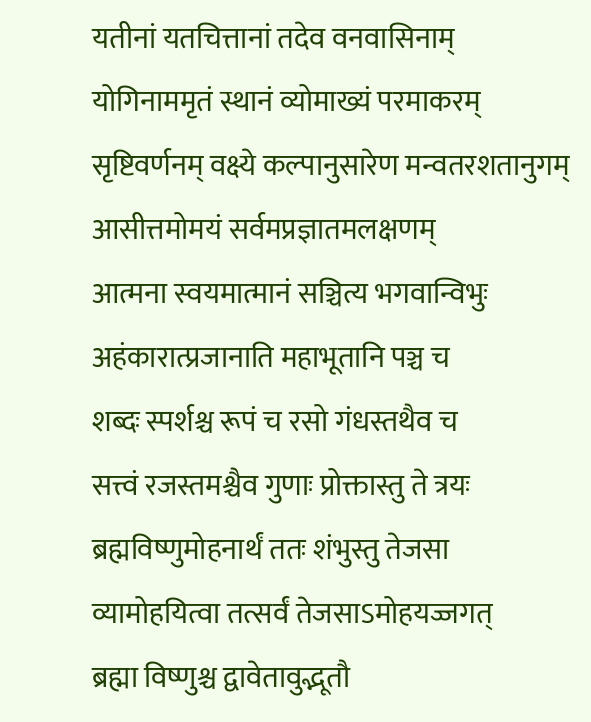यतीनां यतचित्तानां तदेव वनवासिनाम्
योगिनाममृतं स्थानं व्योमाख्यं परमाकरम्
सृष्टिवर्णनम् वक्ष्ये कल्पानुसारेण मन्वतरशतानुगम्
आसीत्तमोमयं सर्वमप्रज्ञातमलक्षणम्
आत्मना स्वयमात्मानं सञ्चित्य भगवान्विभुः
अहंकारात्प्रजानाति महाभूतानि पञ्च च
शब्दः स्पर्शश्च रूपं च रसो गंधस्तथैव च
सत्त्वं रजस्तमश्चैव गुणाः प्रोक्तास्तु ते त्रयः
ब्रह्मविष्णुमोहनार्थं ततः शंभुस्तु तेजसा
व्यामोहयित्वा तत्सर्वं तेजसाऽमोहयज्जगत्
ब्रह्मा विष्णुश्च द्वावेतावुद्भूतौ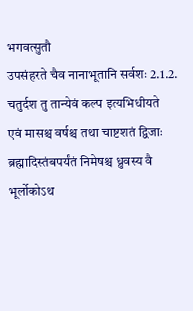भगवत्सुतौ
उपसंहरते चैव नानाभूतानि सर्वशः 2.1.2.
चतुर्दश तु तान्येवं कल्प इत्यभिधीयते
एवं मासश्च वर्षश्च तथा चाष्टशतं द्विजाः
ब्रह्मादिस्तंबपर्यंतं निमेषश्च ध्रुवस्य वै
भूर्लोकोऽथ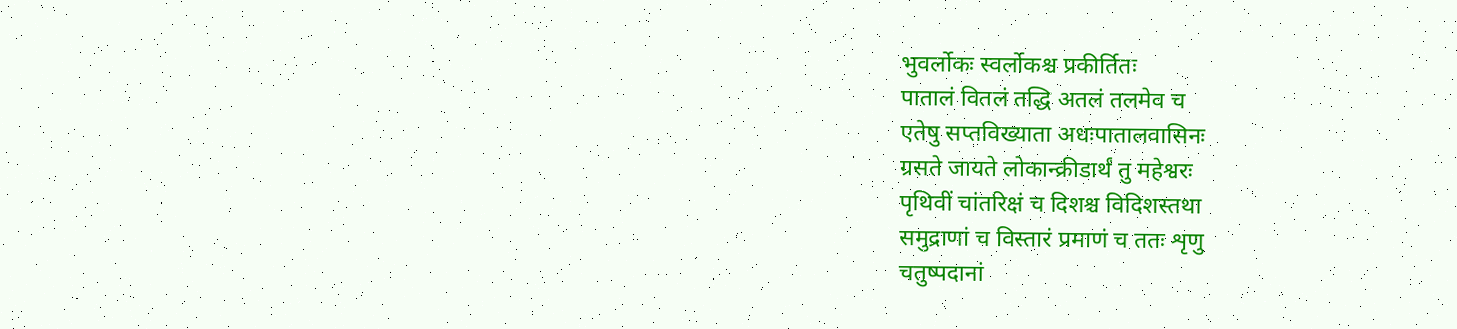भुवर्लोकः स्वर्लोकश्च प्रकीर्तितः
पातालं वितलं तद्धि अतलं तलमेव च
एतेषु सप्तविख्याता अधःपातालवासिनः
ग्रसते जायते लोकान्क्रीडार्थं तु महेश्वरः
पृथिवीं चांतरिक्षं च दिशश्च विदिशस्तथा
समुद्राणां च विस्तारं प्रमाणं च ततः शृणु
चतुष्पदानां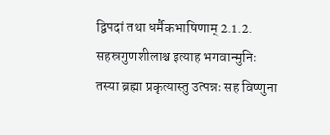द्विपदां तथा धर्मैकभाषिणाम् 2.1.2.
सहस्रगुणशीलाश्च इत्याह भगवान्मुनिः
तस्या ब्रह्मा प्रकृत्यास्तु उत्पन्नः सह विष्णुना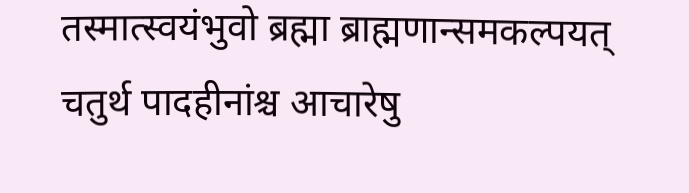तस्मात्स्वयंभुवो ब्रह्मा ब्राह्मणान्समकल्पयत्
चतुर्थ पादहीनांश्च आचारेषु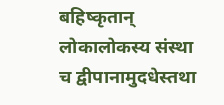बहिष्कृतान्
लोकालोकस्य संस्था च द्वीपानामुदधेस्तथा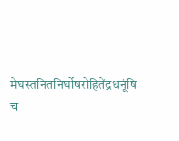मेघस्तनितनिर्घोषरोहितेंद्रधनूंषि च